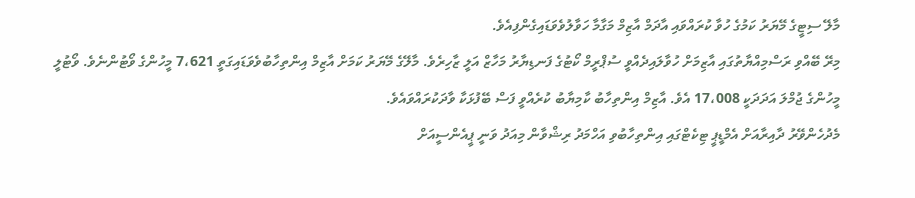މާލޭ ސިޓީގެ މޭޔަރު ކަމުގެ ހުވާ ކުރައްވައި އާދަމް އާޒިމް މަގާމާ ހަވާލުވެވަޑައިގެންފިއެވެ.
މިރޭ ބޭއްވި ރަސްމިއްޔާތުގައި އާޒިމަށް ހުވާލައިދެއްވީ ސުޕްރީމް ކޯޓުގެ ފަނޑިޔާރު މަހާޒް އަލީ ޒާހިރެވެ. މާލޭގެ މޭޔަރު ކަމަށް އާޒިމް އިންތިހާބުވެވަޑައިގަތީ 7،621 މީހުންގެ ވޯޓުންނެވެ. ވޯޓުލީ މީހުންގެ ޖުމްލަ އަދަދަކީ 17،008 އެވެ. އާޒިމް އިންތިހާބު ކާމިޔާބު ކުރެއްވީ ފަސް ބޭފުޅަކާ ވާދަކުރައްވައެވެ.
މެދުހެންވޭރު ދާއިރާއަށް އެމްޑީޕީ ޓިކެޓްގައި އިންތިހާބުވި އަހްމަދު ރިޝްވާން މިއަދު ވަނީ ޕީއެންސީއަށް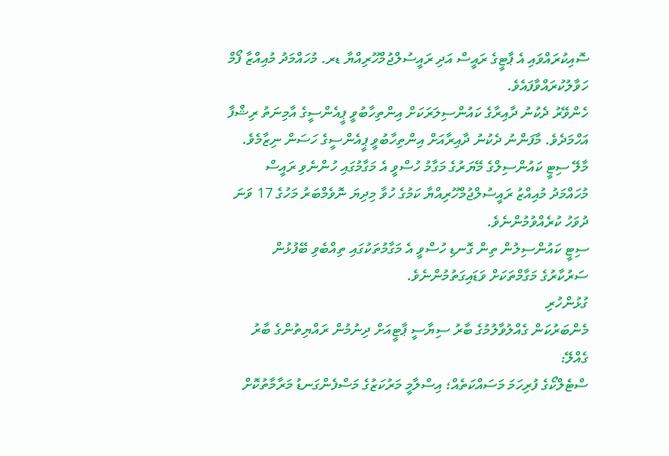ސޮއިކުރައްވައި އެ ޕާޓީގެ ރައީސް އަދި ރައީސުލްޖުމްހޫރިއްޔާ ޑރ. މުހައްމަދު މުއިއްޒާ ފޯމް ހަވާލުކުރައްވާފައެވެ.
ހެންވޭރު ދެކުނު ދާއިރާގެ ކައުންސިލަރަކަށް އިންތިހާބުވީ ޕީއެންސީގެ އާމިނަތު ރިޝްފާ އަހްމަދެވެ. މާފަންނު ދެކުނު ދާއިރާއަށް އިންތިހާބުވީ ޕީއެންސީގެ ހަސަން ނިޒާމެވެ.
މާލޭ ސިޓީ ކައުންސިލްގެ މޭޔަރުގެ މަގާމު ހުސްވީ އެ މަގާމުގައި ހުންނެވި ރައީސް މުހައްމަދު މުއިއްޒު ރައީސުލްޖުމްހޫރިއްޔާ ކަމުގެ ހުވާ މިދިޔަ ނޮވެމްބަރު މަހުގެ 17 ވަނަ ދުވަހު ކުރެއްވުމުންނެވެ.
ސިޓީ ކައުންސިލުން ތިން ގޮނޑި ހުސްވީ އެ މަގާމުތަކުގައި ތިއްބެވި ބޭފުޅުން ސަރުކާރުގެ މަގާމްތަކަށް ވަޑައިގަތުމުންނެވެ.
ގުޅުންހުރި
މެންބަރުކަން ގެއްލުވާލުމުގެ ބާރު ސިޔާސީ ޕާޓީއަށް ދިނުމުން ރައްޔިތުންގެ ބާރު ގެއްލޭ:
ސްޓެލްކޯގެ ފުރިހަމަ މަސައްކަތެއް؛ އިސްލާމީ މަރުކަޒުގެ މަސްފެންގަނޑު މަރާމާތުކޮށް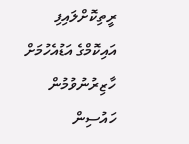ރީތިކޮށްލައިފި
އައިކޮމްގެ އަޑުއެހުމަށް ހާޒިރުނުވުމުން ހައުސިން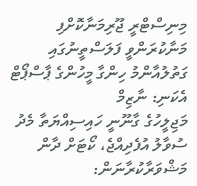މިނިސްޓްރީ ޖޫރިމަނާކޮށްފި
މަނާކުރަންވީ ފަލަސްތީނުގައި ގަތުލުއާންމު ހިންގާ މީހުންގެ ޕާސްޕޯޓް އެކަނި: ނާޒިމް
މަޖިލީހުގެ ގާނޫނީ ހައިސިއްޔަތާ މެދު ސުވާލު އުފެދިއްޖެ، ކޯޓަށް ދާން މަޝްވަރާކުރާނަން: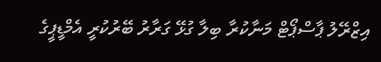އިޒްރޭލު ޕާސްޕޯޓް މަނާކުރާ ބިލާ ގުޅޭ ގަރާރު ބޭރުކުރީ އެމްޑީޕީގެ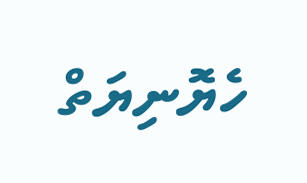ހެޔޮނިޔަތް